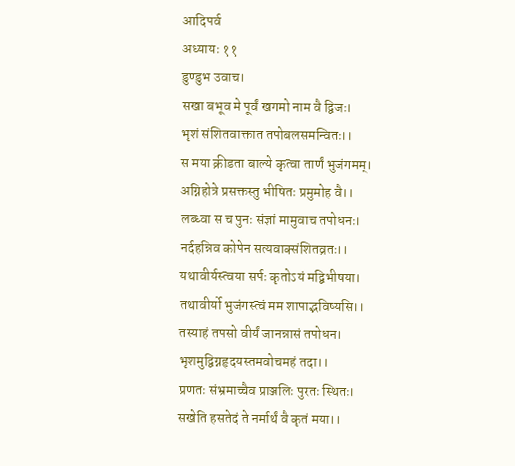आदिपर्व
अध्यायः ११
डुण्डुभ उवाच।
सखा बभूव मे पूर्वं खगमो नाम वै द्विजः।
भृशं संशितवाक्तात तपोबलसमन्वितः।।
स मया क्रीडता बाल्ये कृत्वा तार्णं भुजंगमम्।
अग्निहोत्रे प्रसक्तस्तु भीषितः प्रमुमोह वै।।
लब्ध्वा स च पुनः संज्ञां मामुवाच तपोधनः।
नर्दहन्निव कोपेन सत्यवाक्संशितव्रतः।।
यथावीर्यस्त्वया सर्पः कृतोऽयं मद्बिभीषया।
तथावीर्यो भुजंगस्त्वं मम शापाद्भविष्यसि।।
तस्याहं तपसो वीर्यं जानन्नासं तपोधन।
भृशमुद्विग्नहृदयस्तमवोचमहं तदा।।
प्रणतः संभ्रमाच्चैव प्राञ्जलिः पुरतः स्थितः।
सखेति हसतेदं ते नर्मार्थं वै कृतं मया।।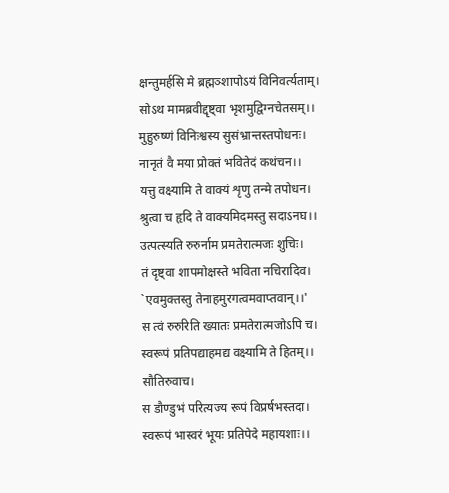क्षन्तुमर्हसि मे ब्रह्मञ्शापोऽयं विनिवर्त्यताम्।
सोऽथ मामब्रवीद्दृष्ट्वा भृशमुद्विग्नचेतसम्।।
मुहुरुष्णं विनिःश्वस्य सुसंभ्रान्तस्तपोधनः।
नानृतं वै मया प्रोक्तं भवितेदं कथंचन।।
यत्तु वक्ष्यामि ते वाक्यं शृणु तन्मे तपोधन।
श्रुत्वा च हृदि ते वाक्यमिदमस्तु सदाऽनघ।।
उत्पत्स्यति रुरुर्नाम प्रमतेरात्मजः शुचिः।
तं दृष्ट्वा शापमोक्षस्ते भविता नचिरादिव।
`एवमुक्तस्तु तेनाहमुरगत्वमवाप्तवान्।।'
स त्वं रुरुरिति ख्यातः प्रमतेरात्मजोऽपि च।
स्वरूपं प्रतिपद्याहमद्य वक्ष्यामि ते हितम्।।
सौतिरुवाच।
स डौण्डुभं परित्यज्य रूपं विप्रर्षभस्तदा।
स्वरूपं भास्वरं भूयः प्रतिपेदे महायशाः।।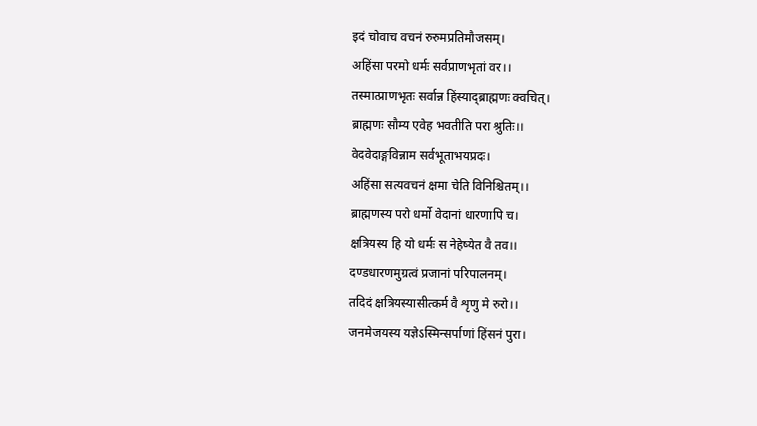इदं चोवाच वचनं रुरुमप्रतिमौजसम्।
अहिंसा परमो धर्मः सर्वप्राणभृतां वर।।
तस्मात्प्राणभृतः सर्वान्न हिंस्याद्ब्राह्मणः क्वचित्।
ब्राह्मणः सौम्य एवेह भवतीति परा श्रुतिः।।
वेदवेदाङ्गविन्नाम सर्वभूताभयप्रदः।
अहिंसा सत्यवचनं क्षमा चेति विनिश्चितम्।।
ब्राह्मणस्य परो धर्मो वेदानां धारणापि च।
क्षत्रियस्य हि यो धर्मः स नेहेष्येत वै तव।।
दण्डधारणमुग्रत्वं प्रजानां परिपालनम्।
तदिदं क्षत्रियस्यासीत्कर्म वै शृणु मे रुरो।।
जनमेजयस्य यज्ञेऽस्मिन्सर्पाणां हिंसनं पुरा।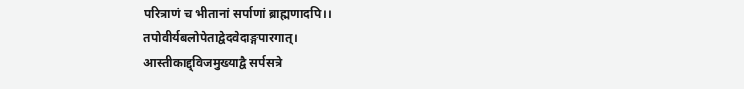परित्राणं च भीतानां सर्पाणां ब्राह्मणादपि।।
तपोवीर्यबलोपेताद्वेदवेदाङ्गपारगात्।
आस्तीकाद्द्विजमुख्याद्वै सर्पसत्रे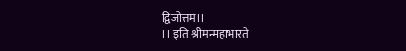द्विजोत्तम।।
।। इति श्रीमन्महाभारते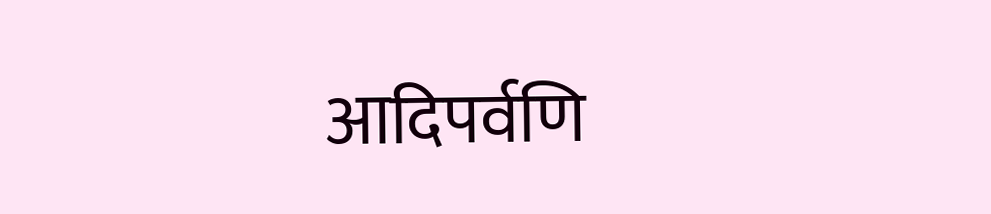आदिपर्वणि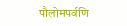पौलोमपर्वणि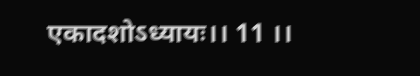एकादशोऽध्यायः।। 11 ।।